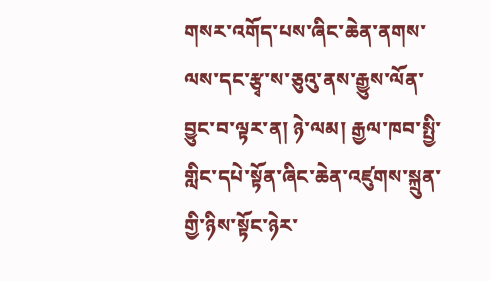གསར་འགོད་པས་ཞིང་ཆེན་ནགས་ལས་དང་རྩྭ་ས་ཅུའུ་ནས་རྒྱུས་ལོན་བྱུང་བ་ལྟར་ན། ཉེ་ལམ། རྒྱལ་ཁབ་སྤྱི་གླིང་དཔེ་སྟོན་ཞིང་ཆེན་འཛུགས་སྐྲུན་གྱི་ཉིས་སྟོང་ཉེར་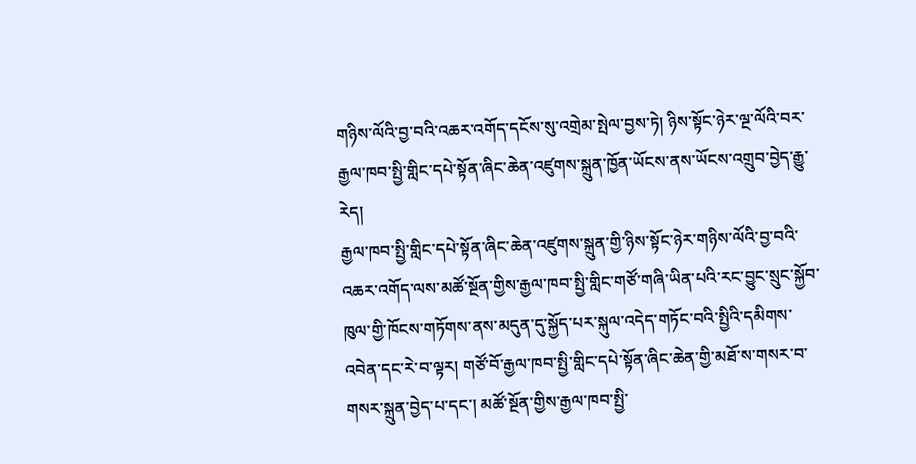གཉིས་ལོའི་བྱ་བའི་འཆར་འགོད་དངོས་སུ་འགྲེམ་སྤེལ་བྱས་ཏེ། ཉིས་སྟོང་ཉེར་ལྔ་ལོའི་བར་རྒྱལ་ཁབ་སྤྱི་གླིང་དཔེ་སྟོན་ཞིང་ཆེན་འཛུགས་སྐྲུན་ཁྱོན་ཡོངས་ནས་ཡོངས་འགྲུབ་བྱེད་རྒྱུ་རེད།
རྒྱལ་ཁབ་སྤྱི་གླིང་དཔེ་སྟོན་ཞིང་ཆེན་འཛུགས་སྐྲུན་གྱི་ཉིས་སྟོང་ཉེར་གཉིས་ལོའི་བྱ་བའི་འཆར་འགོད་ལས་མཚོ་སྔོན་གྱིས་རྒྱལ་ཁབ་སྤྱི་གླིང་གཙོ་གཞི་ཡིན་པའི་རང་བྱུང་སྲུང་སྐྱོབ་ཁུལ་གྱི་ཁོངས་གཏོགས་ནས་མདུན་དུ་སྐྱོད་པར་སྐུལ་འདེད་གཏོང་བའི་སྤྱིའི་དམིགས་འབེན་དང་རེ་བ་ལྟར། གཙོ་བོ་རྒྱལ་ཁབ་སྤྱི་གླིང་དཔེ་སྟོན་ཞིང་ཆེན་གྱི་མཐོ་ས་གསར་བ་གསར་སྐྲུན་བྱེད་པ་དང་། མཚོ་སྔོན་གྱིས་རྒྱལ་ཁབ་སྤྱི་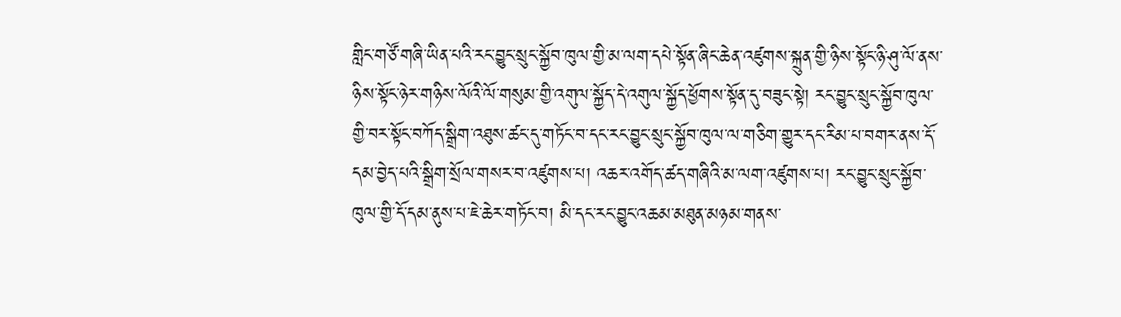གླིང་གཙོ་གཞི་ཡིན་པའི་རང་བྱུང་སྲུང་སྐྱོབ་ཁུལ་གྱི་མ་ལག་དཔེ་སྟོན་ཞིང་ཆེན་འཛུགས་སྐྲུན་གྱི་ཉིས་སྟོང་ཉི་ཤུ་ལོ་ནས་ཉིས་སྟོང་ཉེར་གཉིས་ལོའི་ལོ་གསུམ་གྱི་འགུལ་སྐྱོད་དེ་འགུལ་སྐྱོད་ཕྱོགས་སྟོན་དུ་བཟུང་སྟེ། རང་བྱུང་སྲུང་སྐྱོབ་ཁུལ་གྱི་བར་སྟོང་བཀོད་སྒྲིག་འཐུས་ཚང་དུ་གཏོང་བ་དང་རང་བྱུང་སྲུང་སྐྱོབ་ཁུལ་ལ་གཅིག་གྱུར་དང་རིམ་པ་བགར་ནས་དོ་དམ་བྱེད་པའི་སྒྲིག་སྲོལ་གསར་བ་འཛུགས་པ། འཆར་འགོད་ཚད་གཞིའི་མ་ལག་འཛུགས་པ། རང་བྱུང་སྲུང་སྐྱོབ་ཁུལ་གྱི་དོ་དམ་ནུས་པ་ཇེ་ཆེར་གཏོང་བ། མི་དང་རང་བྱུང་འཆམ་མཐུན་མཉམ་གནས་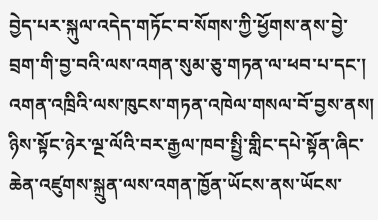བྱེད་པར་སྐུལ་འདེད་གཏོང་བ་སོགས་ཀྱི་ཕྱོགས་ནས་བྱེ་བྲག་གི་བྱ་བའི་ལས་འགན་སུམ་ཅུ་གཏན་ལ་ཕབ་པ་དང་། འགན་འཁྲིའི་ལས་ཁུངས་གཏན་འཁེལ་གསལ་བོ་བྱས་ནས། ཉིས་སྟོང་ཉེར་ལྔ་ལོའི་བར་རྒྱལ་ཁབ་སྤྱི་གླིང་དཔེ་སྟོན་ཞིང་ཆེན་འཛུགས་སྐྲུན་ལས་འགན་ཁྱོན་ཡོངས་ནས་ཡོངས་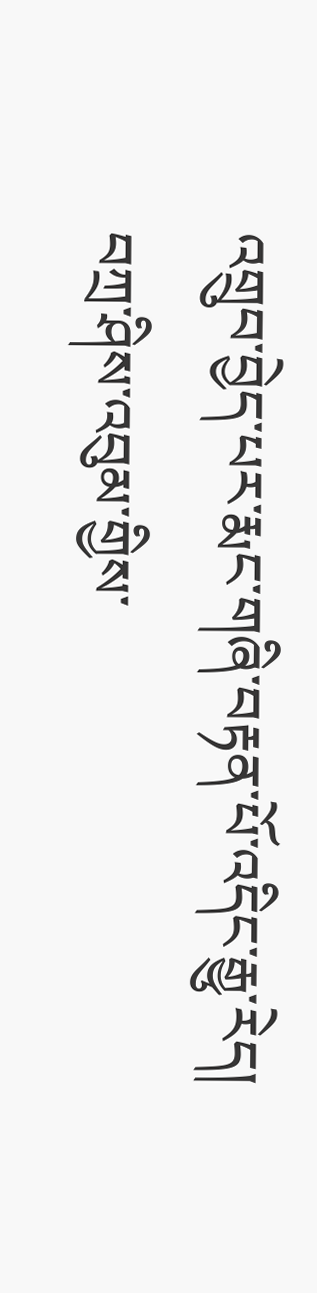འགྲུབ་བྱེད་པར་རྨང་གཞི་བརྟན་པོ་འདིང་རྒྱུ་རེད།
བཀྲ་ཤིས་འབུམ་གྱིས་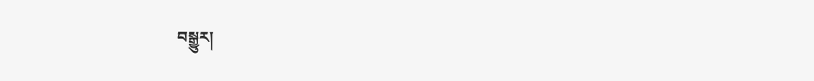བསྒྱུར།